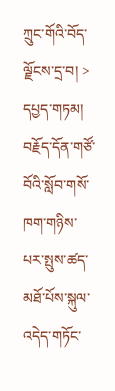ཀྲུང་གོའི་བོད་ལྗོངས་དྲ་བ། > དཔྱད་གཏམ།
བརྗོད་དོན་གཙོ་བོའི་སློབ་གསོ་ཁག་གཉིས་པར་སྤུས་ཚད་མཐོ་པོས་སྐུལ་འདེད་གཏོང་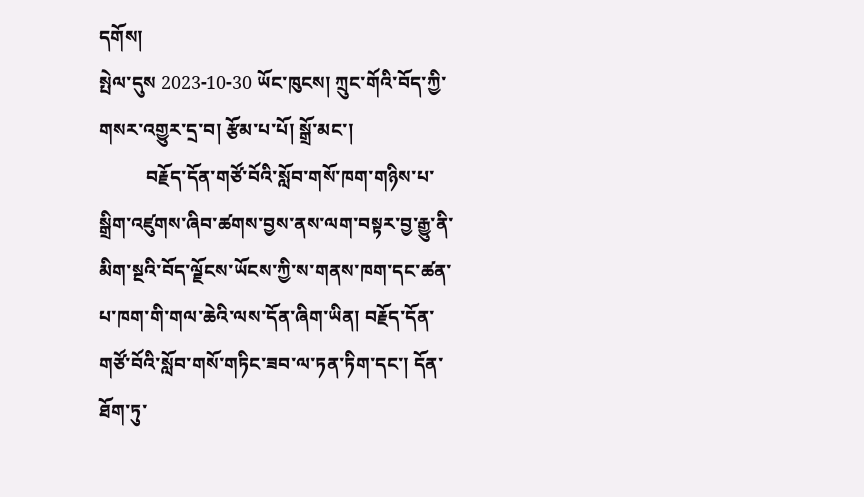དགོས།
སྤེལ་དུས 2023-10-30 ཡོང་ཁུངས། ཀྲུང་གོའི་བོད་ཀྱི་གསར་འགྱུར་དྲ་བ། རྩོམ་པ་པོ། སྒྲོ་མང་།
          བརྗོད་དོན་གཙོ་བོའི་སློབ་གསོ་ཁག་གཉིས་པ་སྒྲིག་འཛུགས་ཞིབ་ཚགས་བྱས་ནས་ལག་བསྟར་བྱ་རྒྱུ་ནི་མིག་སྔའི་བོད་ལྗོངས་ཡོངས་ཀྱི་ས་གནས་ཁག་དང་ཚན་པ་ཁག་གི་གལ་ཆེའི་ལས་དོན་ཞིག་ཡིན། བརྗོད་དོན་གཙོ་བོའི་སློབ་གསོ་གཏིང་ཟབ་ལ་ཏན་ཏིག་དང་། དོན་ཐོག་ཏུ་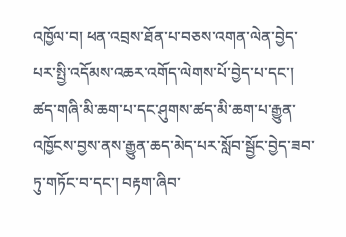འཁྱོལ་བ། ཕན་འབྲས་ཐོན་པ་བཅས་འགན་ལེན་བྱེད་པར་སྤྱི་འདོམས་འཆར་འགོད་ལེགས་པོ་བྱེད་པ་དང་། ཚད་གཞི་མི་ཆག་པ་དང་ཤུགས་ཚད་མི་ཆག་པ་རྒྱུན་འཁྱོངས་བྱས་ནས་རྒྱུན་ཆད་མེད་པར་སློབ་སྦྱོང་བྱེད་ཟབ་ཏུ་གཏོང་བ་དང་། བརྟག་ཞིབ་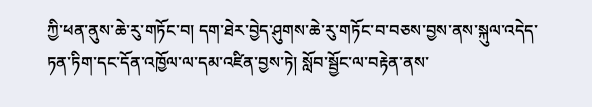ཀྱི་ཕན་ནུས་ཆེ་རུ་གཏོང་བ། དག་ཐེར་བྱེད་ཤུགས་ཆེ་རུ་གཏོང་བ་བཅས་བྱས་ནས་སྐུལ་འདེད་ཏན་ཏིག་དང་དོན་འཁྱོལ་ལ་དམ་འཛིན་བྱས་ཏེ། སློབ་སྦྱོང་ལ་བརྟེན་ནས་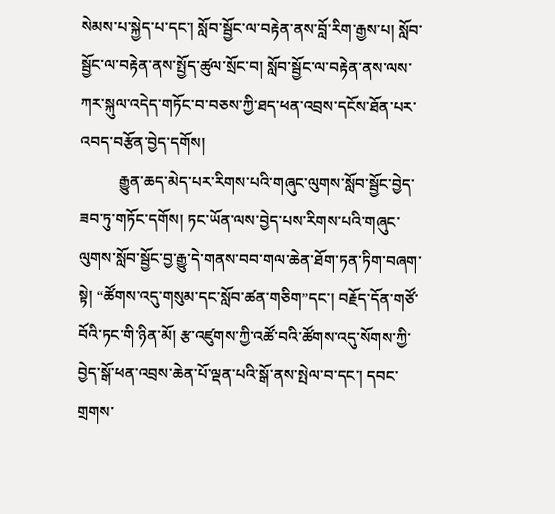སེམས་པ་སྐྱེད་པ་དང་། སློབ་སྦྱོང་ལ་བརྟེན་ནས་བློ་རིག་རྒྱས་པ། སློབ་སྦྱོང་ལ་བརྟེན་ནས་སྤྱོད་ཚུལ་སྲོང་བ། སློབ་སྦྱོང་ལ་བརྟེན་ནས་ལས་ཀར་སྐུལ་འདེད་གཏོང་བ་བཅས་ཀྱི་ཐད་ཕན་འབྲས་དངོས་ཐོན་པར་འབད་བརྩོན་བྱེད་དགོས།
          རྒྱུན་ཆད་མེད་པར་རིགས་པའི་གཞུང་ལུགས་སློབ་སྦྱོང་བྱེད་ཟབ་ཏུ་གཏོང་དགོས། ཏང་ཡོན་ལས་བྱེད་པས་རིགས་པའི་གཞུང་ལུགས་སློབ་སྦྱོང་བྱ་རྒྱུ་དེ་གནས་བབ་གལ་ཆེན་ཐོག་ཏན་ཏིག་བཞག་སྟེ། “ཚོགས་འདུ་གསུམ་དང་སློབ་ཚན་གཅིག”དང་། བརྗོད་དོན་གཙོ་བོའི་ཏང་གི་ཉིན་མོ། རྩ་འཛུགས་ཀྱི་འཚོ་བའི་ཚོགས་འདུ་སོགས་ཀྱི་བྱེད་སྒོ་ཕན་འབྲས་ཆེན་པོ་ལྡན་པའི་སྒོ་ནས་སྤེལ་བ་དང་། དབང་གྲགས་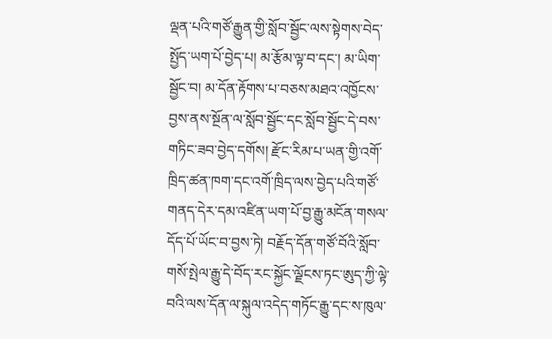ལྡན་པའི་གཙོ་རྒྱུན་གྱི་སློབ་སྦྱོང་ལས་སྟེགས་བེད་སྤྱོད་ཡག་པོ་བྱེད་པ། མ་རྩོམ་ལྟ་བ་དང་། མ་ཡིག་སྦྱོང་བ། མ་དོན་རྟོགས་པ་བཅས་མཐའ་འཁྱོངས་བྱས་ནས་སྔོན་ལ་སློབ་སྦྱོང་དང་སློབ་སྦྱོང་དེ་བས་གཏིང་ཟབ་བྱེད་དགོས། རྫོང་རིམ་པ་ཡན་གྱི་འགོ་ཁྲིད་ཚན་ཁག་དང་འགོ་ཁྲིད་ལས་བྱེད་པའི་གཙོ་གནད་དེར་དམ་འཛིན་ཡག་པོ་བྱ་རྒྱུ་མངོན་གསལ་དོད་པོ་ཡོང་བ་བྱས་ཏེ། བརྗོད་དོན་གཙོ་བོའི་སློབ་གསོ་སྤེལ་རྒྱུ་དེ་བོད་རང་སྐྱོང་ལྗོངས་ཏང་ཨུད་ཀྱི་ལྟེ་བའི་ལས་དོན་ལ་སྐུལ་འདེད་གཏོང་རྒྱུ་དང་ས་ཁུལ་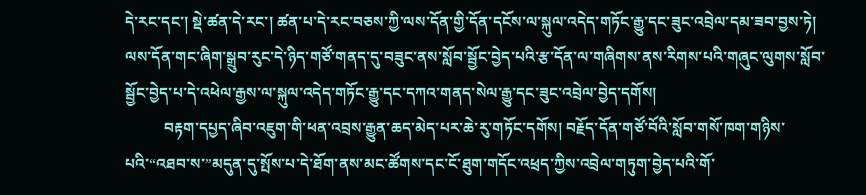དེ་རང་དང་། སྡེ་ཚན་དེ་རང་། ཚན་པ་དེ་རང་བཅས་ཀྱི་ལས་དོན་གྱི་དོན་དངོས་ལ་སྐུལ་འདེད་གཏོང་རྒྱུ་དང་ཟུང་འབྲེལ་དམ་ཟབ་བྱས་ཏེ། ལས་དོན་གང་ཞིག་སྒྲུབ་རུང་དེ་ཉིད་གཙོ་གནད་དུ་བཟུང་ནས་སློབ་སྦྱོང་བྱེད་པའི་རྩ་དོན་ལ་གཞིགས་ནས་རིགས་པའི་གཞུང་ལུགས་སློབ་སྦྱོང་བྱེད་པ་དེ་འཕེལ་རྒྱས་ལ་སྐུལ་འདེད་གཏོང་རྒྱུ་དང་དཀའ་གནད་སེལ་རྒྱུ་དང་ཟུང་འབྲེལ་བྱེད་དགོས།
          བརྟག་དཔྱད་ཞིབ་འཇུག་གི་ཕན་འབྲས་རྒྱུན་ཆད་མེད་པར་ཆེ་རུ་གཏོང་དགོས། བརྗོད་དོན་གཙོ་བོའི་སློབ་གསོ་ཁག་གཉིས་པའི་“འཐབ་ས་”མདུན་དུ་སྤོས་པ་དེ་ཐོག་ནས་མང་ཚོགས་དང་ངོ་ཐུག་གདོང་འཕྲད་ཀྱིས་འབྲེལ་གཏུག་བྱེད་པའི་གོ་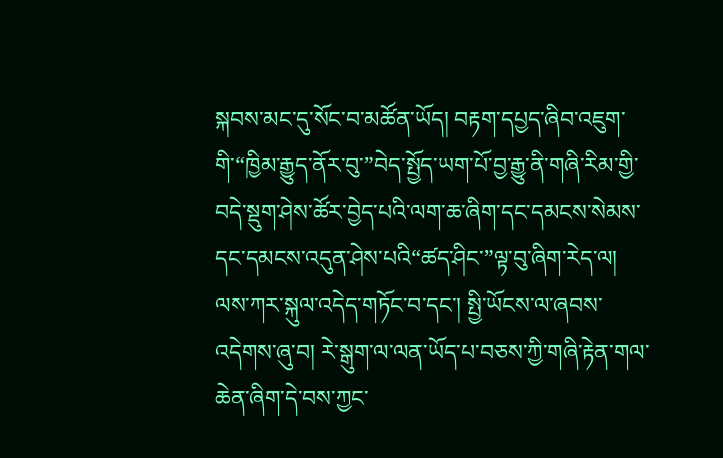སྐབས་མང་དུ་སོང་བ་མཚོན་ཡོད། བརྟག་དཔྱད་ཞིབ་འཇུག་གི་“ཁྱིམ་རྒྱུད་ནོར་བུ་”བེད་སྤྱོད་ཡག་པོ་བྱ་རྒྱུ་ནི་གཞི་རིམ་གྱི་བདེ་སྡུག་ཤེས་ཚོར་བྱེད་པའི་ལག་ཆ་ཞིག་དང་དམངས་སེམས་དང་དམངས་འདུན་ཤེས་པའི“ཚད་ཤིང་”ལྟ་བུ་ཞིག་རེད་ལ། ལས་ཀར་སྐུལ་འདེད་གཏོང་བ་དང་། སྤྱི་ཡོངས་ལ་ཞབས་འདེགས་ཞུ་བ། རེ་སྒུག་ལ་ལན་ཡོད་པ་བཅས་ཀྱི་གཞི་རྟེན་གལ་ཆེན་ཞིག་དེ་བས་ཀྱང་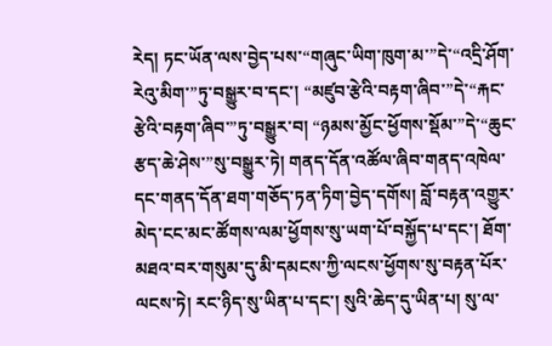རེད། ཏང་ཡོན་ལས་བྱེད་པས་“གཞུང་ཡིག་ཁུག་མ་”དེ་“འདྲི་ཤོག་རེའུ་མིག་”ཏུ་བསྒྱུར་བ་དང་། “མཛུབ་རྩེའི་བརྟག་ཞིབ་”དེ་“རྐང་རྩེའི་བརྟག་ཞིབ་”ཏུ་བསྒྱུར་བ། “ཉམས་མྱོང་ཕྱོགས་སྡོམ་”དེ་“ཆུང་རྩད་ཆེ་ཤེས་”སུ་བསྒྱུར་ཏེ། གནད་དོན་འཚོལ་ཞིབ་གནད་འཁེལ་དང་གནད་དོན་ཐག་གཅོད་ཏན་ཏིག་བྱེད་དགོས། བློ་བརྟན་འགྱུར་མེད་ངང་མང་ཚོགས་ལམ་ཕྱོགས་སུ་ཡག་པོ་བསྐྱོད་པ་དང་། ཐོག་མཐའ་བར་གསུམ་དུ་མི་དམངས་ཀྱི་ལངས་ཕྱོགས་སུ་བརྟན་པོར་ལངས་ཏེ། རང་ཉིད་སུ་ཡིན་པ་དང་། སུའི་ཆེད་དུ་ཡིན་པ། སུ་ལ་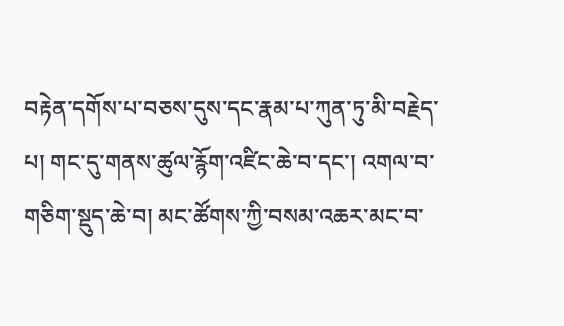བརྟེན་དགོས་པ་བཅས་དུས་དང་རྣམ་པ་ཀུན་ཏུ་མི་བརྗེད་པ། གང་དུ་གནས་ཚུལ་རྙོག་འཛིང་ཆེ་བ་དང་། འགལ་བ་གཅིག་སྡུད་ཆེ་བ། མང་ཚོགས་ཀྱི་བསམ་འཆར་མང་བ་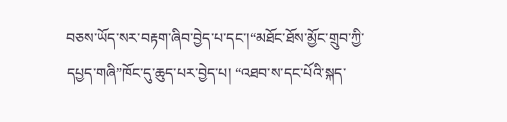བཅས་ཡོད་སར་བརྟག་ཞིབ་བྱེད་པ་དང་།“མཐོང་ཐོས་མྱོང་གྲུབ་ཀྱི་དཔྱད་གཞི”ཁོང་དུ་ཆུད་པར་བྱེད་པ། “འཐབ་ས་དང་པོའི་སྐད་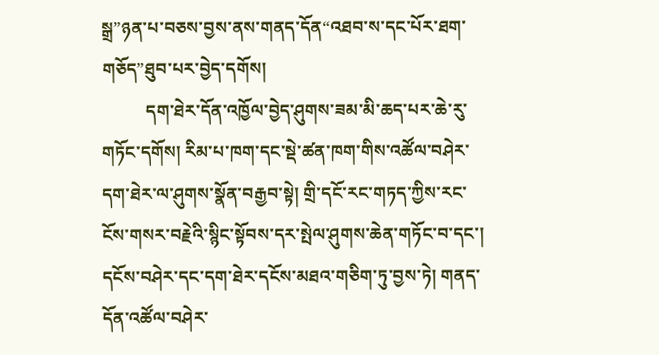སྒྲ”ཉན་པ་བཅས་བྱས་ནས་གནད་དོན“འཐབ་ས་དང་པོར་ཐག་གཅོད”ཐུབ་པར་བྱེད་དགོས།
          དག་ཐེར་དོན་འཁྱོལ་བྱེད་ཤུགས་ཟམ་མི་ཆད་པར་ཆེ་རུ་གཏོང་དགོས། རིམ་པ་ཁག་དང་སྡེ་ཚན་ཁག་གིས་འཚོལ་བཤེར་དག་ཐེར་ལ་ཤུགས་སྣོན་བརྒྱབ་སྟེ། གྲི་དངོ་རང་གཏད་ཀྱིས་རང་ངོས་གསར་བརྗེའི་སྙིང་སྟོབས་དར་སྤེལ་ཤུགས་ཆེན་གཏོང་བ་དང་། དངོས་བཤེར་དང་དག་ཐེར་དངོས་མཐའ་གཅིག་ཏུ་བྱས་ཏེ། གནད་དོན་འཚོལ་བཤེར་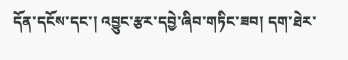དོན་དངོས་དང་། འབྱུང་རྩར་དབྱེ་ཞིབ་གཏིང་ཟབ། དག་ཐེར་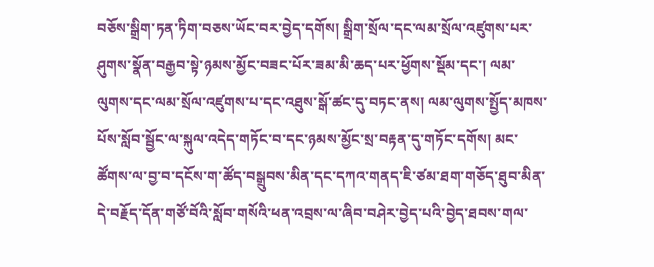བཅོས་སྒྲིག་ཏན་ཏིག་བཅས་ཡོང་བར་བྱེད་དགོས། སྒྲིག་སྲོལ་དང་ལམ་སྲོལ་འཛུགས་པར་ཤུགས་སྣོན་བརྒྱབ་སྟེ་ཉམས་མྱོང་བཟང་པོར་ཟམ་མི་ཆད་པར་ཕྱོགས་སྡོམ་དང་། ལམ་ལུགས་དང་ལམ་སྲོལ་འཛུགས་པ་དང་འཐུས་སྒོ་ཚང་དུ་བཏང་ནས། ལམ་ལུགས་སྤྱོད་མཁས་པོས་སློབ་སྦྱོང་ལ་སྐུལ་འདེད་གཏོང་བ་དང་ཉམས་མྱོང་སྲ་བརྟན་དུ་གཏོང་དགོས། མང་ཚོགས་ལ་བྱ་བ་དངོས་ག་ཚོད་བསྒྲུབས་མིན་དང་དཀའ་གནད་ཇི་ཙམ་ཐག་གཅོད་ཐུབ་མིན་དེ་བརྗོད་དོན་གཙོ་བོའི་སློབ་གསོའི་ཕན་འབྲས་ལ་ཞིབ་བཤེར་བྱེད་པའི་བྱེད་ཐབས་གལ་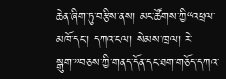ཆེན་ཞིག་ཏུ་བརྩིས་ནས། མང་ཚོགས་ཀྱི“འཕྲལ་མཁོ་དང་། དཀའ་ངལ། སེམས་ཁྲལ། རེ་སྒུག་”བཅས་ཀྱི་གནད་དོན་དང་ཐག་གཅོད་དཀའ་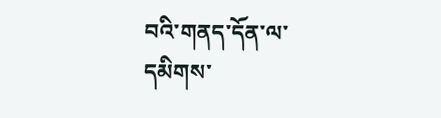བའི་གནད་དོན་ལ་དམིགས་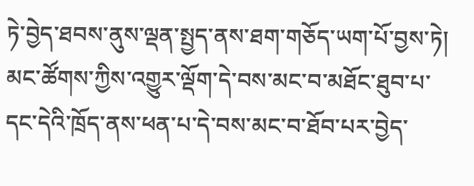ཏེ་བྱེད་ཐབས་ནུས་ལྡན་སྤྱད་ནས་ཐག་གཅོད་ཡག་པོ་བྱས་ཏེ། མང་ཚོགས་ཀྱིས་འགྱུར་ལྡོག་དེ་བས་མང་བ་མཐོང་ཐུབ་པ་དང་དེའི་ཁྲོད་ནས་ཕན་པ་དེ་བས་མང་བ་ཐོབ་པར་བྱེད་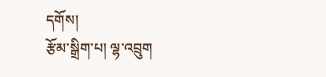དགོས།
རྩོམ་སྒྲིག་པ། ལྷ་འབྲུག